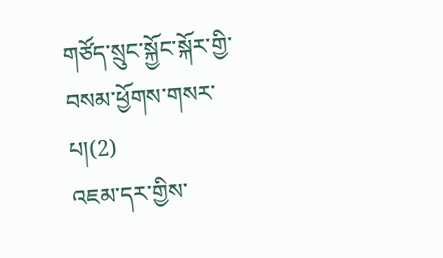གཙོད་སྲུང་སྐྱོང་སྐོར་གྱི་བསམ་ཕྱོགས་གསར་པ།(2)
འཇམ་དར་གྱིས་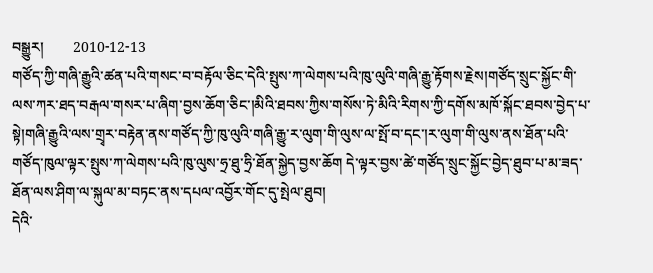བསྒྱུར།        2010-12-13
གཙོད་ཀྱི་གཞི་རྒྱུའི་ཚན་པའི་གསང་བ་བརྟོལ་ཅིང་དེའི་སྤུས་ཀ་ལེགས་པའི་ཁུ་ལུའི་གཞི་རྒྱུ་རྟོགས་རྗེས།གཙོད་སྲུང་སྐྱོང་གི་ལས་ཀར་ཐད་བརྒལ་གསར་པ་ཞིག་བྱས་ཆོག་ཅིང་།མིའི་ཐབས་ཀྱིས་གསོས་ཏེ་མིའི་རིགས་ཀྱི་དགོས་མཁོ་སྐོང་ཐབས་བྱེད་པ་སྟེ།གཞི་རྒྱུའི་ལས་གྲྭར་བརྟེན་ནས་གཙོད་ཀྱི་ཁུ་ལུའི་གཞི་རྒྱུ་ར་ལུག་གི་ལུས་ལ་སྤོ་བ་དང་།ར་ལུག་གི་ལུས་ནས་ཐོན་པའི་གཙོད་ཁུལ་ལྟར་སྤུས་ཀ་ལེགས་པའི་ཁུ་ལུས་ཧྲ་ཐུ་ཧྲི་ཐོན་སྐྱེད་བྱས་ཆོག དེ་ལྟར་བྱས་ཚེ་གཙོད་སྲུང་སྐྱོང་བྱེད་ཐུབ་པ་མ་ཟད་ཐོན་ལས་ཤིག་ལ་སྐུལ་མ་བཏང་ནས་དཔལ་འབྱོར་གོང་དུ་སྤེལ་ཐུབ།
དེའི་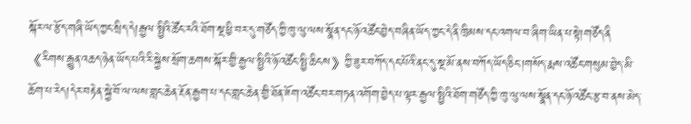སྐོར་ལ་རྩོད་གཞི་ཡོད་ཀྱང་སྲིད་དེ།རྒྱལ་སྤྱིའི་ཚོང་རའི་ཐོག་སྔ་ཕྱི་བར་དུ་གཙོད་ཀྱི་ཁུ་ལུ་ལས་སྣོན་དང་ཉོ་འཚོང་བྱེད་བཞིན་ཡོད་ཀྱང་དེ་ནི་ཁྲིམས་དང་འགལ་བ་ཞིག་ཡིན་པ་སྟེ།གཙོད་ནི《རིགས་རྒྱུན་འཆད་ཉེན་ཡོད་པའི་རི་སྐྱེས་སྲོག་ཆགས་སྐོར་གྱི་རྒྱལ་སྤྱིའི་ཉོ་འཚོང་སྤྱི་ཆིངས》ཀྱི་ཟུར་བཀོད་དང་པོའི་ནང་དུ་སྔ་མོ་ནས་བཀོད་ཡོད་ཅིང་།གསོད་རྨས་འཚོང་གསུམ་བྱེད་མི་ཆོག་པ་རེད།དེར་བརྟེན་སྐྱེ་བོ་ལ་ལས་གླང་ཆེན་རྔོན་རྒྱག་པ་དང་གླང་ཆེན་གྱི་ཐོན་ཟོག་འཚོང་བར་གཏན་འགོག་བྱེད་པ་ལྟར་རྒྱལ་སྤྱིའི་ཐོག་གཙོད་ཀྱི་ཁུ་ལུ་ལས་སྣོན་དང་ཉོ་འཚོང་རྩ་བ་ནས་མེད་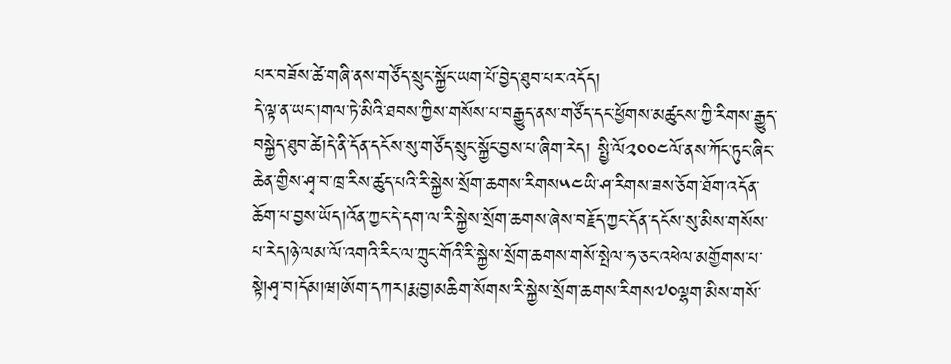པར་བཟོས་ཚེ་གཞི་ནས་གཙོད་སྲུང་སྐྱོང་ཡག་པོ་བྱེད་ཐུབ་པར་འདོད།
དེ་ལྟ་ན་ཡང་།གལ་ཏེ་མིའི་ཐབས་ཀྱིས་གསོས་པ་བརྒྱུད་ནས་གཙོད་དང་ཕྱོགས་མཚུངས་ཀྱི་རིགས་རྒྱུད་བསྐྱེད་ཐུབ་ཚེ།དེ་ནི་དོན་དངོས་སུ་གཙོད་སྲུང་སྐྱོང་བྱས་པ་ཞིག་རེད། སྤྱི་ལོ༢༠༠༤ལོ་ནས་ཀོང་ཏུང་ཞིང་ཆེན་གྱིས་ཤྭ་བ་ཁྲ་རིས་ཚུད་པའི་རི་སྐྱེས་སྲོག་ཆགས་རིགས༥༤ཡི་ཤ་རིགས་ཟས་ཅོག་ཐོག་འདོན་ཆོག་པ་བྱས་ཡོད།འོན་ཀྱང་དེ་དག་ལ་རི་སྐྱེས་སྲོག་ཆགས་ཞེས་བརྗོད་ཀྱང་དོན་དངོས་སུ་མིས་གསོས་པ་རེད།ཉེ་ལམ་ལོ་འགའི་རིང་ལ་ཀྲུང་གོའི་རི་སྐྱེས་སྲོག་ཆགས་གསོ་སྤེལ་ཧ་ཅང་འཕེལ་མགྱོགས་པ་སྟེ།ཤྭ་བ།དོམ།ཝ།ཨོག་དཀར།རྨ་བྱ།མཆིག་སོགས་རི་སྐྱེས་སྲོག་ཆགས་རིགས༧༠ལྷག་མིས་གསོ་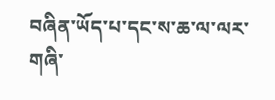བཞིན་ཡོད་པ་དང་ས་ཆ་ལ་ལར་གཞི་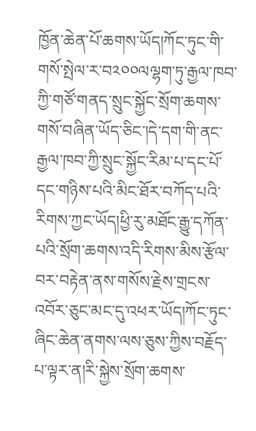ཁྱོན་ཆེན་པོ་ཆགས་ཡོད།ཀོང་ཏུང་གི་གསོ་སྤེལ་ར་བ༢༠༠ལལྷག་ཏུ་རྒྱལ་ཁབ་ཀྱི་གཙོ་གནད་སྲུང་སྐྱོང་སྲོག་ཆགས་གསོ་བཞིན་ཡོད་ཅིང་།དེ་དག་གི་ནང་རྒྱལ་ཁབ་ཀྱི་སྲུང་སྐྱོང་རིམ་པ་དང་པོ་དང་གཉིས་པའི་མིང་ཐོར་བཀོད་པའི་རིགས་ཀྱང་ཡོད།ཕྱི་རུ་མཐོང་རྒྱུ་དཀོན་པའི་སྲོག་ཆགས་འདི་རིགས་མིས་རྩོལ་བར་བརྟེན་ནས་གསོས་རྗེས་གྲངས་འབོར་ཅུང་མང་དུ་འཕར་ཡོད།ཀོང་ཏུང་ཞིང་ཆེན་ནགས་ལས་ཅུས་ཀྱིས་བརྗོད་པ་ལྟར་ན།རི་སྐྱེས་སྲོག་ཆགས་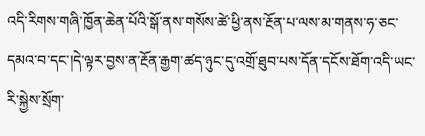འདི་རིགས་གཞི་ཁྱོན་ཆེན་པོའི་སྒོ་ནས་གསོས་ཚེ་ཕྱི་ནས་རྔོན་པ་ལས་མ་གནས་ཧ་ཅང་དམའ་བ་དང་།དེ་ལྟར་བྱས་ན་རྔོན་རྒྱག་ཚད་ཉུང་དུ་འགྲོ་ཐུབ་པས་དོན་དངོས་ཐོག་འདི་ཡང་རི་སྐྱེས་སྲོག་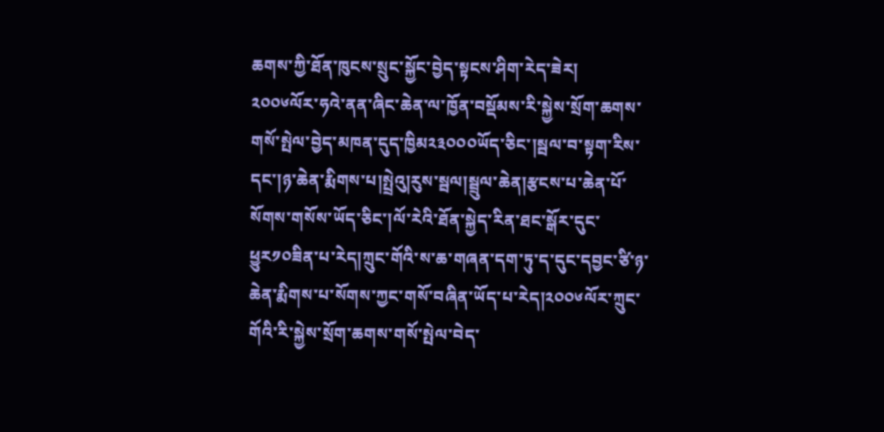ཆགས་ཀྱི་ཐོན་ཁུངས་སྲུང་སྐྱོང་བྱེད་སྟངས་ཤིག་རེད་ཟེར།
༢༠༠༦ལོར་ཧའེ་ནན་ཞིང་ཆེན་ལ་ཁྱོན་བསྡོམས་རི་སྐྱེས་སྲོག་ཆགས་གསོ་སྤེལ་བྱེད་མཁན་དུད་ཁྱིམ༢༣༠༠༠ཡོད་ཅིང་།སྦལ་བ་སྟག་རིས་དང་།ཉ་ཆེན་རྨིགས་པ།སྤྲེའུ།རུས་སྦལ།སྦྲུལ་ཆེན།རྩངས་པ་ཆེན་པོ་སོགས་གསོས་ཡོད་ཅིང་།ལོ་རེའི་ཐོན་སྐྱེད་རིན་ཐང་སྒོར་དུང་ཕྱུར༡༠ཟིན་པ་རེད།ཀྲུང་གོའི་ས་ཆ་གཞན་དག་ཏུ་ད་དུང་དབྱང་ཙི་ཉ་ཆེན་རྨིགས་པ་སོགས་ཀྱང་གསོ་བཞིན་ཡོད་པ་རེད།༢༠༠༦ལོར་ཀྲུང་གོའི་རི་སྐྱེས་སྲོག་ཆགས་གསོ་སྤེལ་བེད་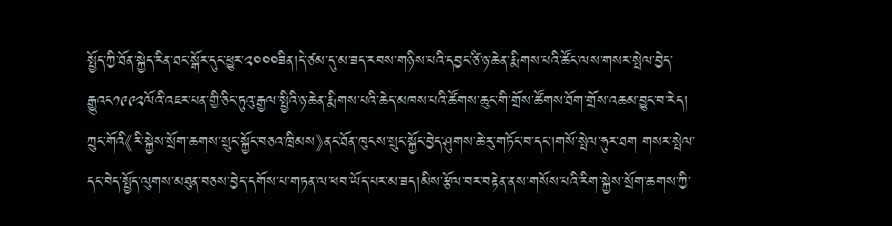སྤྱོད་ཀྱི་ཐོན་སྐྱེད་རིན་ཐང་སྒོར་དུང་ཕྱུར་༢༠༠༠ཟིན།དེ་ཙམ་དུ་མ་ཟད་རབས་གཉིས་པའི་དབྱང་ཙི་ཉ་ཆེན་རྨིགས་པའི་ཚོང་ལས་གསར་སྤེལ་བྱེད་རྒྱུའང༡༩༩༢ལོའི་འཇར་པན་གྱི་ཅིང་ཏུའུ་རྒྱལ་སྤྱིའི་ཉ་ཆེན་རྨིགས་པའི་ཆེད་མཁས་པའི་ཚོགས་ཆུང་གི་གྲོས་ཚོགས་ཐོག་གྲོས་འཆམ་བྱུང་བ་རེད།
ཀྲུང་གོའི《རི་སྐྱེས་སྲོག་ཆགས་སྲུང་སྐྱོང་བཅའ་ཁྲིམས》ནང་ཐོན་ཁུངས་སྲུང་སྐྱོང་བྱེད་ཤུགས་ཆེ་རུ་གཏོང་བ་དང་།གསོ་སྤེལ་ཧུར་ཐག གསར་སྤེལ་དང་བེད་སྤྱོད་ལུགས་མཐུན་བཅས་བྱེད་དགོས་པ་གཏན་ལ་ཕབ་ཡོད་པར་མ་ཟད།མིས་རྩོལ་བར་བརྟེན་ནས་གསོས་པའི་རིག་སྐྱེས་སྲོག་ཆགས་ཀྱི་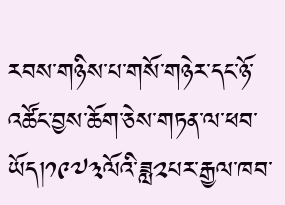རབས་གཉིས་པ་གསོ་གཉེར་དང་ཉོ་འཚོང་བྱས་ཆོག་ཅེས་གཏན་ལ་ཕབ་ཡོད།༡༩༧༣ལོའི་ཟླ༢པར་རྒྱལ་ཁབ་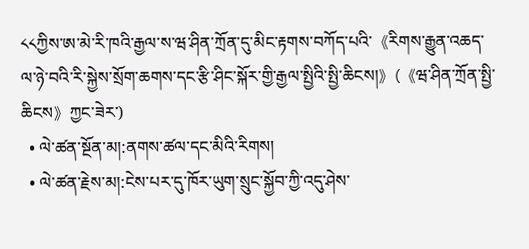༨༨ཀྱིས་ཨ་མེ་རི་ཁའི་རྒྱལ་ས་ཝ་ཤིན་ཀྲོན་དུ་མིང་རྟགས་བཀོད་པའི་《རིགས་རྒྱུན་འཆད་ལ་ཉེ་བའི་རི་སྐྱེས་སྲོག་ཆགས་དང་རྩི་ཤིང་སྐོར་གྱི་རྒྱལ་སྤྱིའི་སྤྱི་ཆིངས།》(《ཝ་ཤིན་ཀྲོན་སྤྱི་ཆིངས》ཀྱང་ཟེར་)
  • ལེ་ཚན་སྔོན་མ།:ནགས་ཚལ་དང་མིའི་རིགས།
  • ལེ་ཚན་རྗེས་མ།:ངེས་པར་དུ་ཁོར་ཡུག་སྲུང་སྐྱོབ་ཀྱི་འདུ་ཤེས་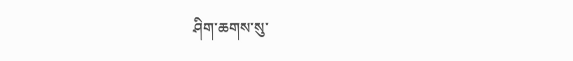ཤིག་ཆགས་སུ་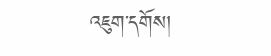འཇུག་དགོས།